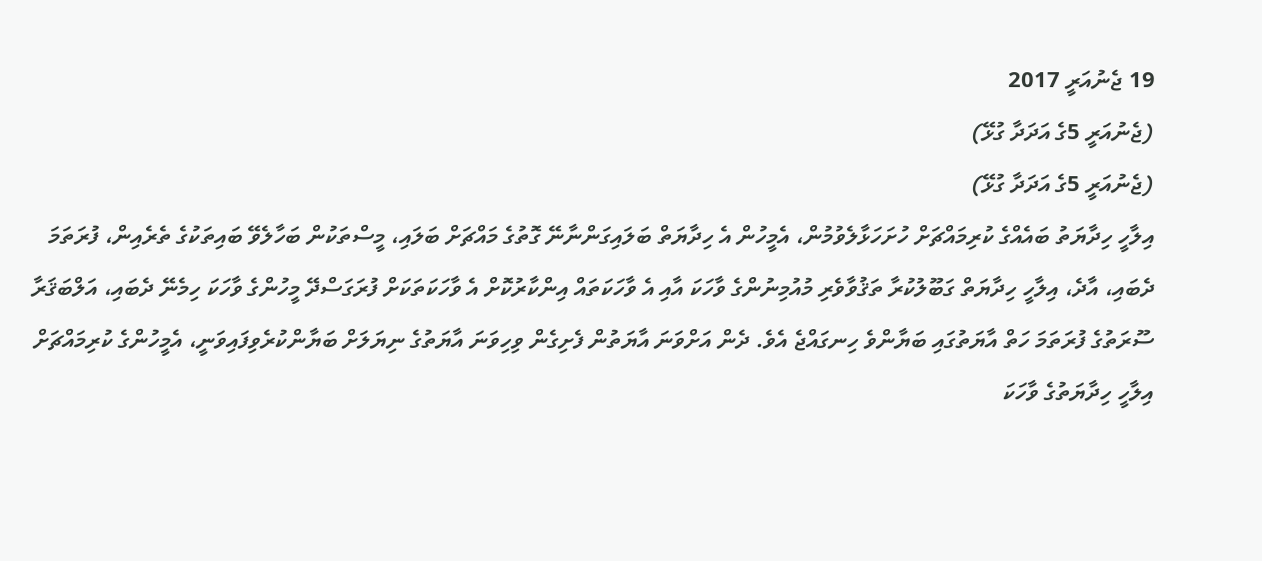19 ޖެނުއަރީ 2017
(ޖެނުއަރީ 5ގެ އަދަދާ ގުޅޭ)
(ޖެނުއަރީ 5ގެ އަދަދާ ގުޅޭ)
އިލާހީ ހިދާޔަތު ބައެއްގެ ކުރިމައްޗަށް ހުށަހަޅާލެވުމުން، އެމީހުން އެ ހިދާޔަތް ބަލައިގަންނާނޭ ގޮތުގެ މައްޗަށް ބަލައި، މީސްތަކުން ބަހާލެވޭ ބައިތަކުގެ ތެރެއިން، ފުރަތަމަ ދެބައި، އާދެ، އިލާހީ ހިދާޔަތް ގަބޫލުކުރާ ތަޤުވާވެރި މުއުމިނުންގެ ވާހަކަ އާއި އެ ވާހަކަތައް އިންކާރުކޮށް އެ ވާހަކަތަކަށް ފުރަގަސްދޭ މީހުންގެ ވާހަކަ ހިމެނޭ ދެބައި، އަލްބަޤަރާ ސޫރަތުގެ ފުރަތަމަ ހަތް އާޔަތުގައި ބަޔާންވެ ހިނގައްޖެ އެވެ. ދެން އަށްވަނަ އާޔަތުން ފެށިގެން ވިހިވަނަ އާޔަތުގެ ނިޔަލަށް ބަޔާންކުރެވިފައިވަނީ، އެމީހުންގެ ކުރިމައްޗަށް އިލާހީ ހިދާޔަތުގެ ވާހަކަ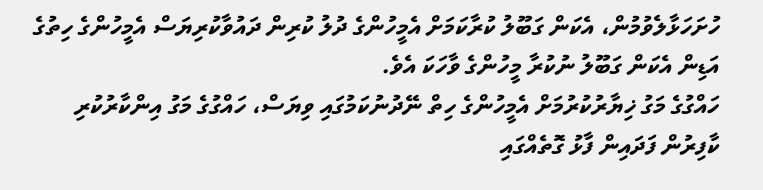ހުށަހަޅާލެވުމުން، އެކަން ގަބޫލު ކުރާކަމަށް އެމީހުންގެ ދުލު ކުރިން ދައުވާކުރިޔަސް އެމީހުންގެ ހިތުގެ އަޑިން އެކަން ގަބޫލު ނުކުރާ މީހުންގެ ވާހަކަ އެވެ.
ހައްގުގެ މަގު ޚިޔާރުކުރުމަށް އެމީހުންގެ ހިތް ނޭދުނުކަމުގައި ވިޔަސް، ހައްގުގެ މަގު އިންކާރުކުރި ކާފިރުން ފަދައިން ފާޅު ގޮތެއްގައި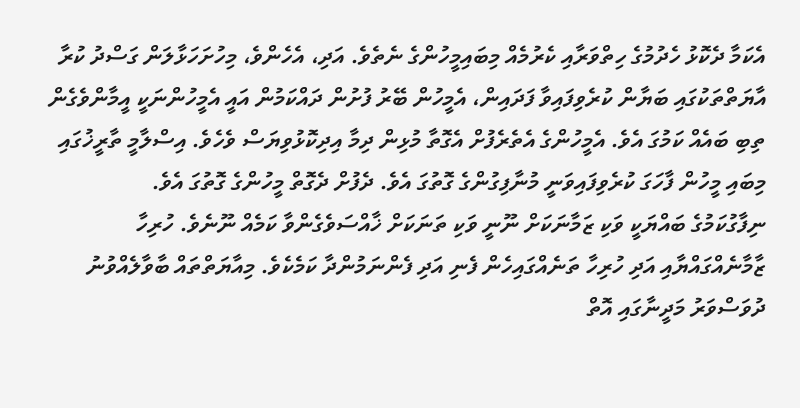އެކަމާ ދެކޮޅު ހެދުމުގެ ހިތްވަރާއި ކެރުމެއް މިބައިމީހުންގެ ނެތެވެ. އަދި، އެހެންވެ، މިހުށަހަޅާލަން ގަސްދު ކުރާ އާޔަތްތަކުގައި ބަޔާން ކުރެވިފައިވާ ފަދައިން، އެމީހުން ބޭރު ފުށުން ދައްކަމުން އައީ އެމީހުންނަކީ އީމާންވެގެން ތިބި ބައެއް ކަމުގަ އެވެ. އެމީހުންގެ އެތެރެފުށް އެގޮތާ މުޅިން ދިމާ އިދިކޮޅުވިޔަސް ވެހެވެ. އިސްލާމީ ތާރީޚުގައި މިބައި މީހުން ފާހަގަ ކުރެވިފައިވަނީ މުނާފިގުންގެ ގޮތުގަ އެވެ. ދެފުށް ދެގޮތް މީހުންގެ ގޮތުގަ އެވެ.
ނިފާގުކަމުގެ ބައްޔަކީ ވަކި ޒަމާނަކަށް ނޫނީ ވަކި ތަނަކަށް ޚާއްސަވެގެންވާ ކަމެއް ނޫނެވެ. ހުރިހާ ޒާމާނެއްގައްޔާއި އަދި ހުރިހާ ތަނެއްގައިހެން ފެނި އަދި ފެންނަމުންދާ ކަމެކެވެ. މިއާޔަތްތައް ބާވާލެއްވުނު ދުވަސްވަރު މަދީނާގައި އޮތް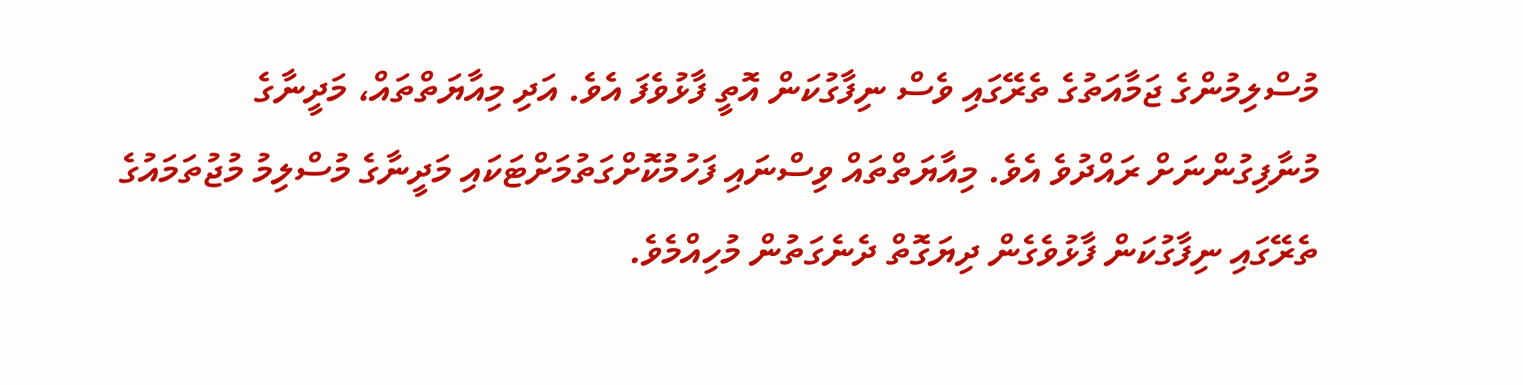މުސްލިމުންގެ ޖަމާއަތުގެ ތެރޭގައި ވެސް ނިފާގުކަން އޮތީ ފާޅުވެފަ އެވެ. އަދި މިއާޔަތްތައް، މަދީނާގެ މުނާފިގުންނަށް ރައްދުވެ އެވެ. މިއާޔަތްތައް ވިސްނައި ފަހުމުކޮށްގަތުމަށްޓަކައި މަދީނާގެ މުސްލިމު މުޖުތަމައުގެ ތެރޭގައި ނިފާގުކަން ފާޅުވެގެން ދިޔަގޮތް ދެނެގަތުން މުހިއްމެވެ.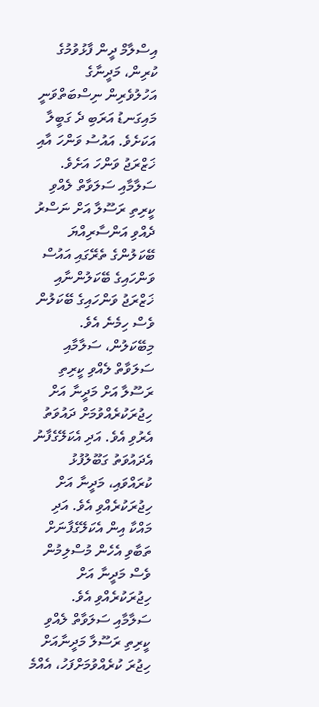އިސްލާމް ދީން ފާޅުވުމުގެ ކުރިން، މަދީނާގެ އަހުލުވެރިން ނިސްބަތްވަނީ މައިގަނޑު އަރަބި ދެ ގަބީލާ އަކަށެވެ. އައުސު ވަންހަ އާއި ޚަޒްރަޖު ވަންހަ އަށެވެ. ސަލާމާއި ސަލަވާތް ލެއްވި ކީރިތި ރަސޫލާ އަށް ނަސްރު ދެއްވި އަންސާރިއްޔަ ބޭކަލުންގެ ތެރޭގައި އައުސް ވަންހައިގެ ބޭކަލުންނާއި ޚަޒްރަޖު ވަންހައިގެ ބޭކަލުން ވެސް ހިމެނެ އެވެ. މިބޭކަލުން، ސަލާމާއި ސަލަވާތް ލެއްވި ކީރިތި ރަސޫލާ އަށް މަދީނާ އަށް ހިޖުރަކުރެއްވުމަށް ދައުވަތު އެރުވި އެވެ. އަދި އެކަލޭގެފާނު އެދައުވަތު ގަބޫލުފުޅު ކުރައްވައި، މަދީނާ އަށް ހިޖުރަކުރެއްވި އެވެ. އަދި މައްކާ އިން އެކަލޭގެފާނަށް ތަބާވި އެހެން މުސްލިމުން ވެސް މަދީނާ އަށް ހިޖުރަކުރެއްވި އެވެ.
ސަލާމާއި ސަލަވާތް ލެއްވި ކީރިތި ރަސޫލާ މަދީނާއަށް ހިޖުރަ ކުރެއްވުމަށްފަހު، އެއްމެ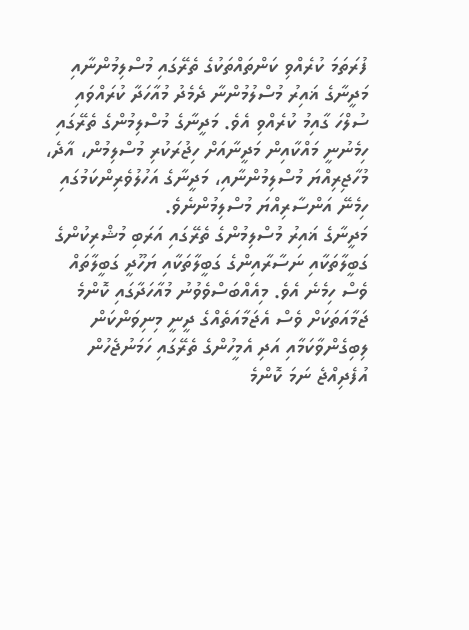ފުރަތަމަ ކުރެއްވި ކަންތައްތަކުގެ ތެރޭގައި މުސްލިމުންނާއި މަދީނާގެ ޣައިރު މުސްލުމުންނާ ދެމެދު މުއާހަދާ ކުރައްވައި ސުލްހަ ގާއިމު ކުރެއްވި އެވެ. މަދީނާގެ މުސްލިމުންގެ ތެރޭގައި ހިމެނުނީ މައްކާއިން މަދީނާއަށް ހިޖުރަކުރި މުސްލިމުން، އާދެ، މުހާޖިރިއްޔަ މުސްލިމުންނާއި، މަދީނާގެ އަހުލުވެރިންކަމުގައި ހިމެނޭ އަންސާރިއްޔަ މުސްލިމުންނެވެ.
މަދީނާގެ ޣައިރު މުސްލިމުންގެ ތެރޭގައި އަރަބި މުޝްރިކުންގެ ގަބީލާތަކާއި ނަސާރާއިންގެ ގަބީލާތަކާއި ޔަހޫދީ ގަބީލާތައް ވެސް ހިމެނެ އެވެ. މިއެއްބަސްވެވުނު މުއާހަދާގައި ކޮންމެ ޖަމާއަތަކަށް ވެސް އެޖަމާއަތެއްގެ ދީނީ މިނިވަންކަން ލިބިގެންވާކަމާއި އަދި އެމީހުންގެ ތެރޭގައި ހަމަނުޖެހުން އުފެދިއްޖެ ނަމަ ކޮންމެ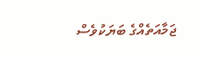ޖަމާއަތެއްގެ ބަޔަކުވެސް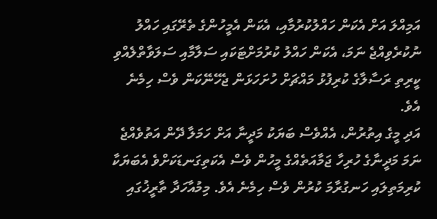އަމިއްލަ އަށް އެކަން ހައްލުކުރުމާއި، އެކަން އެމީހުންގެ ތެރޭގައި ހައްލު ނުކުރެވިއްޖެ ނަމަ، އެކަން ހައްލު ކުރުމަށްޓަކައި ސަލާމާއި ސަލަވާތްލެއްވި ކީރިތި ރަސާލާގެ ކުރިފުޅު މައްޗަށް ހުށަހަޅަން ޖެހޭނޭކަން ވެސް ހިމެނެ އެވެ.
އަދި މީގެ އިތުރުން، އެއްވެސް ބަޔަކު މަދީނާ އަށް ހަމަލާ ދޭން އަތުވެއްޖެ ނަމަ މަދީނާގެ ހުރިހާ ޖަމާއަތެއްގެ މީހުން ވެސް އެކަތިގަނޑަކަށްވެ އެބަޔަކާ ކުރިމަތިލައި ހަނގުރާމަ ކުރުން ވެސް ހިމެނެ އެވެ. މިމުއާހަދާ ތާރީޚުގައި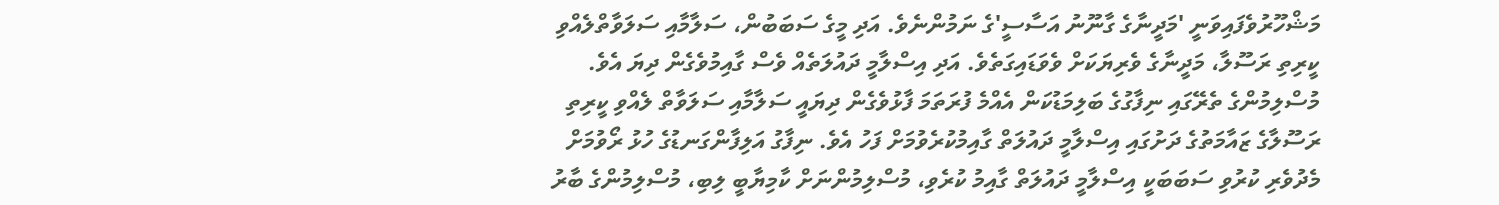މަޝްހޫރުވެފައިވަނީ 'މަދީނާގެ ގާނޫނު އަސާސީ'ގެ ނަމުންނެވެ. އަދި މީގެ ސަބަބުން، ސަލާމާއި ސަލަވާތްލެއްވި ކީރިތި ރަސޫލާ، މަދީނާގެ ވެރިޔަކަށް ވެވަޑައިގަތެވެ. އަދި އިސްލާމީ ދައުލަތެއް ވެސް ގާއިމުވެގެން ދިޔަ އެވެ.
މުސްލިމުންގެ ތެރޭގައި ނިފާގުގެ ބަލިމަޑުކަން އެއްމެ ފުރަތަމަ ފާޅުވެގެން ދިޔައީ ސަލާމާއި ސަލަވާތް ލެއްވި ކީރިތި ރަސޫލާގެ ޒައާމަތުގެ ދަށުގައި އިސްލާމީ ދައުލަތް ގާއިމުކުރެވުމަށް ފަހު އެވެ. ނިފާގު އަލިފާންގަނޑުގެ ހުޅު ރޯވުމަށް މެދުވެރި ކުރުވި ސަބަބަކީ އިސްލާމީ ދައުލަތް ގާއިމު ކުރެވި، މުސްލިމުންނަށް ކާމިޔާބީ ލިބި، މުސްލިމުންގެ ބާރު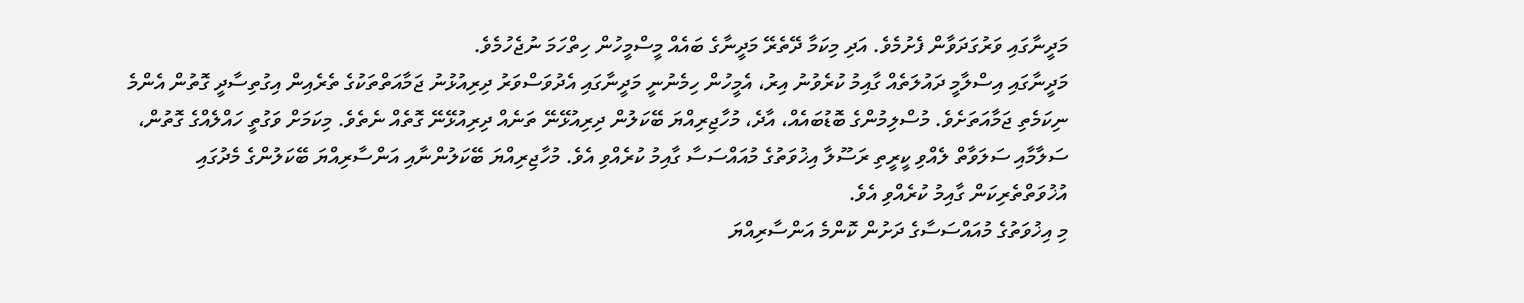މަދީނާގައި ވަރުގަދަވާން ފެށުމެވެ. އަދި މިކަމާ ދޭތެރޭ މަދީނާގެ ބައެއް މީސްމީހުން ހިތްހަމަ ނުޖެހުމެވެ.
މަދީނާގައި އިސްލާމީ ދައުލަތެއް ގާއިމު ކުރެވުނު އިރު، އެމީހުން ހިމެނުނީ މަދީނާގައި އެދުވަސްވަރު ދިރިއުޅުނު ޖަމާއަތްތަކުގެ ތެރެއިން އިގުތިސާދީ ގޮތުން އެންމެ ނިކަމެތި ޖަމާއަތަށެވެ. މުސްލިމުންގެ ބޮޑުބައެއް، އާދެ، މުހާޖިރިއްޔަ ބޭކަލުން ދިރިއުޅޭނޭ ތަނެއް ދިރިއުޅޭނޭ ގޮތެއް ނެތެވެ. މިކަމަށް ވަގުތީ ހައްލެއްގެ ގޮތުން، ސަލާމާއި ސަލަވާތް ލެއްވި ކީރީތި ރަސޫލާ އިޚުވަތުގެ މުއައްސަސާ ގާއިމު ކުރެއްވި އެވެ. މުހާޖިރިއްޔަ ބޭކަލުންނާއި އަންސާރިއްޔަ ބޭކަލުންގެ މެދުގައި އުޚުވަތްތެރިކަން ގާއިމު ކުރެއްވި އެވެ.
މި އިޚުވަތުގެ މުއައްސަސާގެ ދަށުން ކޮންމެ އަންސާރިއްޔަ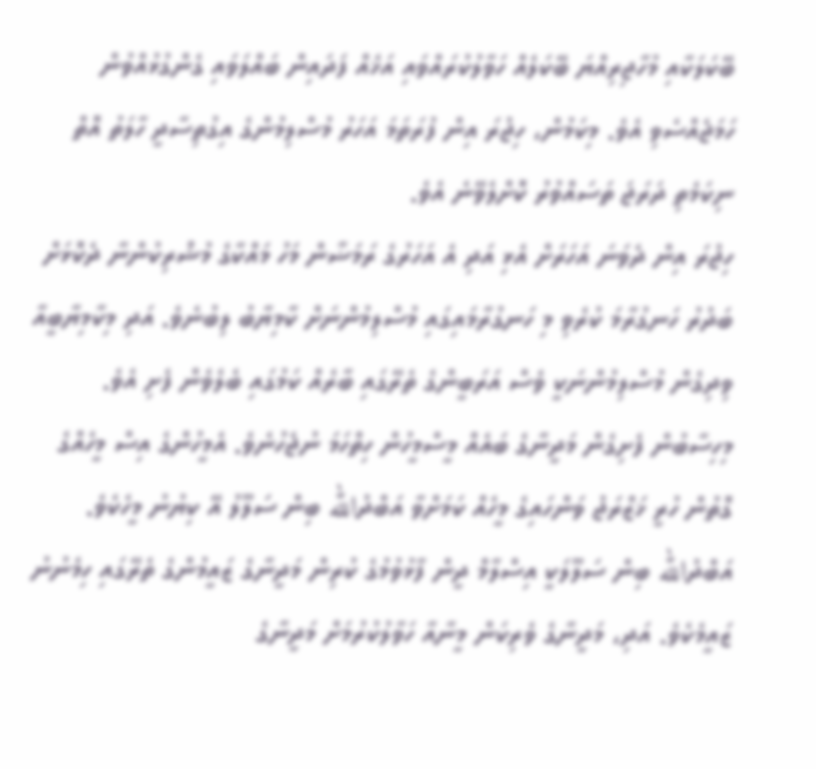ބޭކަލަކާއި މުހާޖިރިއްޔަ ބޭކަލެއް ހަވާލުކުރައްވައި އަޚެއް ފަދައިން ބައްލަވައި ގެންގުޅުއްވުން ހަމަޖެއްސެވި އެވެ. މިކަމުން، ހިޖުރަ އިން ފުރަތަމަ އަހަރު މުސްލިމުންގެ އިގުތިސާދީ ހާލަތު އޮތް ނިކަމެތި ދަރަޖަ ތަސައްވުރު ކޮށްލެވޭނެ އެވެ.
ހިޖުރަ އިން ދެވަނަ އަހަރަށް އެޅި އަދި އެ އަހަރުގެ ރަމަޟާން މަހު މައްކާގެ މުޝްރިކުންނާ ދެކޮޅަށް ބަދުރު ހަނގުރާމަ ކުރެވި މި ހަނގުރާމައިގައި މުސްލިމުންނަށް ކާމިޔާބު ލިބުނެވެ. އަދި މިކާމިޔާބީއާ ވިދިގެން މުސްލިމުންނަކީ ވެސް އަރަބީންގެ ތެރޭގައި ބާރެއް ކަމުގައި ބެލެވެން ފެށި އެވެ. މިހިސާބުން ފެށިގެން މަދީނާގެ ބައެއް މީސްމީހުން ހިތްހަމަ ނުޖެހުނެވެ. އެމީހުންގެ އިސް މީހެއްގެ ގޮތުން ހުރީ ޚަޒްރަޖު ވަންހައިގެ މީހެއް ކަމަށްވާ އަބްދުالله ބިން ސަލޫލު އޭ ކިޔުނު މީހެކެވެ.
އަބްދުالله ބިން ސަލޫލަކީ އިސްލާމް ދީން ފާޅުވުމުގެ ކުރިން މަދީނާގެ ޒައީމުންގެ ތެރޭގައި ހިމެނުނު ޒައީމެކެވެ. އަދި، މަދީނާގެ ވެރިކަން މީނާއާ ހަވާލުކުރުމަށް މަދީނާގެ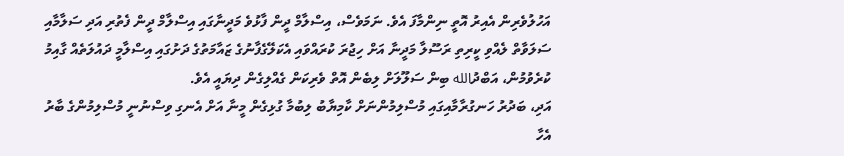އަހުލުވެރިން އެއިރު އޮތީ ނިންމާފަ އެވެ. ނަމަވެސް، އިސްލާމް ދީން ފާޅުވެ މަދީނާގައި އިސްލާމް ދީން ފެތުރި އަދި ސަލާމާއި ސަލަވާތް ލެއްވި ކީރިތި ރަސޫލާ މަދީނާ އަށް ހިޖުރަ ކުރައްވައި އެކަލޭގެފާނުގެ ޒައާމަތުގެ ދަށުގައި އިސްލާމީ ދައުލަތެއް ގާއިމު ކުރެވުމުން، އަބްދުالله ބިން ސަލޫލަށް ލިބެން އޮތް ވެރިކަން ގެއްލިގެން ދިޔައީ އެވެ.
އަދި، ބަދުރު ހަނގުރާމާއިގައި މުސްލިމުންނަށް ކާމިޔާބު ލިބުމާ ގުޅިގެން މީނާ އަށް އެނގި ވިސްނުނީ މުސްލިމުންގެ ބާރު އެހާ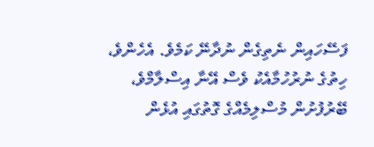ފަސޭހައިން ނެތިގެން ނުދާނޭ ކަމެވެ. އެހެންވެ، ހިތުގެ ނުރުހުމާއެކު ވެސް އޭނާ އިސްލާމްވެ، ބޭރުފުށުން މުސްލިމެއްގެ ގޮތުގައި އުޅެން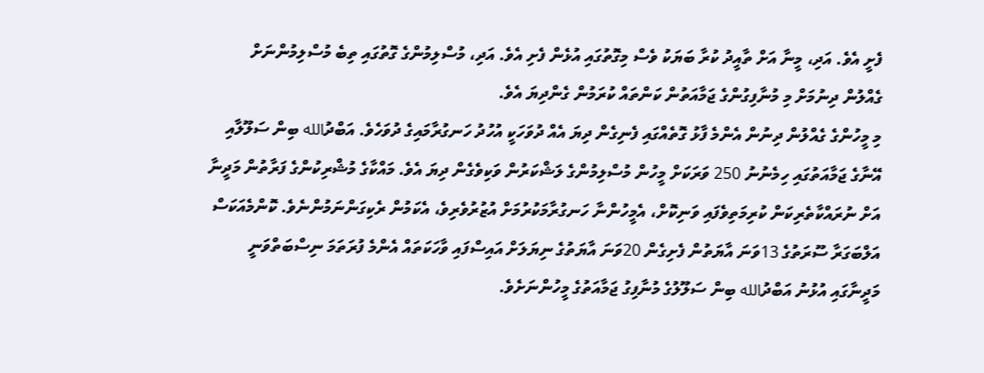ފެށީ އެވެ. އަދި، މީނާ އަށް ތާއީދު ކުރާ ބަޔަކު ވެސް މިގޮތުގައި އުޅެން ފެށި އެވެ. އަދި، މުސްލިމުންގެ ގޮތުގައި ތިބެ މުސްލިމުންނަށް ގެއްލުން ދިނުމަށް މި މުނާފިގުންގެ ޖަމާއަތުން ކަންތައް ކުރަމުން ގެންދިޔަ އެވެ.
މި މީހުންގެ ގެއްލުން ދިނުން އެންމެ ފާޅު ގޮތެއްގައި ފެނިގެން ދިޔަ އެއް ދުވަހަކީ އުހުދު ހަނގުރާމައިގެ ދުވަހެވެ. އަބްދުالله ބިން ސަލޫލާއި އޭނާގެ ޖަމާއަތުގައި ހިމެނުނު 250 ވަރަކަށް މީހުން މުސްލިމުންގެ ލަޝްކަރުން ވަކިވެގެން ދިޔަ އެވެ. މައްކާގެ މުޝްރިކުންގެ ފަރާތުން މަދީނާ އަށް ނުރައްކާތެރިކަން ކުރިމަތިވެފައި ވަނިކޮށް، އެމީހުންނާ ހަނގުރާމަކުރުމަށް އުޒުރުވެރިވެ، އެކަމުން ރެކިގަންނަމުންނެވެ. ކޮންމެއަކަސް އަލްބަގަރާ ސޫރަތުގެ 13ވަނަ އާޔަތުން ފެށިގެން 20ވަނަ އާޔަތުގެ ނިޔަލަށް އައިސްފައި ވާހަކަތައް އެންމެ ފުރަތަމަ ނިސްބަތްވަނީ މަދީނާގައި އުޅުނު އަބްދުالله ބިން ސަލޫލުގެ މުނާފިގު ޖަމާއަތުގެ މީހުންނަށެވެ.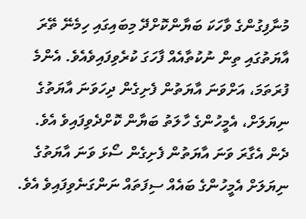މުނާފިގުންގެ ވާހަކަ ބަޔާންކޮށްދޭ މިބައިގައި ހިމެނޭ ތޭރަ އާޔަތުގައި ތިން ނުކުތާއެއް ފާހަގަ ކުރެވިފައިވެއެވެ. އެންމެ ފުރަތަމަ، އަށްވަނަ އާޔަތުން ފެށިގެން ދިހަވަނަ އާޔަތުގެ ނިޔަލަށް، އެމީހުންގެ ހާލަތު ބަޔާން ކޮށްދެވިފައިވެ އެވެ. ދެން އެގާރަ ވަނަ އާޔަތުން ފެށިގެން ސޯޅަ ވަނަ އާޔަތުގެ ނިޔަލަށް އެމީހުންގެ ބައެއް ސިފަތައް ނަންގަނެވިފައިވެ އެވެ.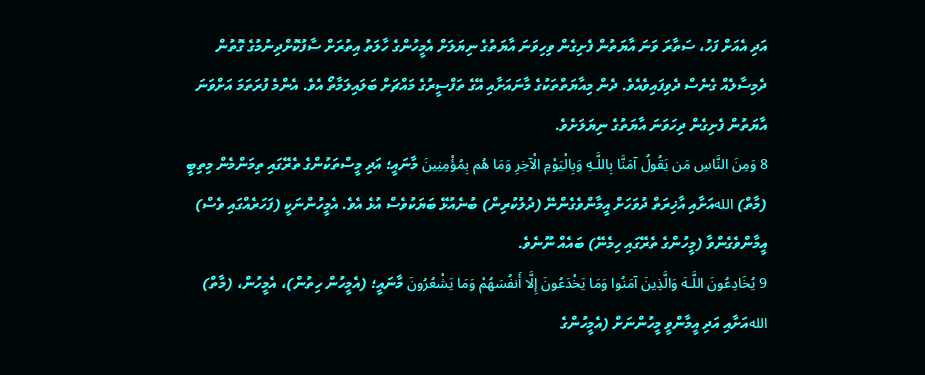އަދި އެއަށް ފަހު، ސަތާރަ ވަނަ އާޔަތުން ފެށިގެން ވިހިވަނަ އާޔަތުގެ ނިޔަލަށް އެމީހުންގެ ހާލަތު އިތުރަށް ސާފުކޮށްދިނުމުގެ ގޮތުން ދެމިސާލެއް ގެނެސް ދެވިފައިވެއެވެ. ދެން މިއާޔަތްތަކުގެ މާނައަށާއި އޭގެ ތަފްސީރުގެ މައްޗަށް ބަލައިލަމާތޯ އެވެ. އެންމެ ފުރަތަމަ އަށްވަނަ އާޔަތުން ފެށިގެން ދިހަވަނަ އާޔަތުގެ ނިޔަލަށެވެ.
8 وَمِنَ النَّاسِ مَن يَقُولُ آمَنَّا بِاللَّـهِ وَبِالْيَوْمِ الْآخِرِ وَمَا هُم بِمُؤْمِنِينَ މާނައީ؛ އަދި މީސްތަކުންގެ ތެރޭގައި ތިމަންމެން މިތިބީ (މާތް) اللهއަށާއި އާޚިރަތް ދުވަހަށް އީމާންވެގެންނޭ (ދުލުކުރިން) ބުނެއުޅޭ ބަޔަކުވެސް އުޅެ އެވެ. އެމީހުންނަކީ (ފަހަރެއްގައި ވެސް) އީމާންވެގެންވާ (މީހުންގެ ތެރޭގައި ހިމެނޭ) ބައެއް ނޫނެވެ.
9 يُخَادِعُونَ اللَّـهَ وَالَّذِينَ آمَنُوا وَمَا يَخْدَعُونَ إِلَّا أَنفُسَهُمْ وَمَا يَشْعُرُونَ މާނައީ؛ (އެމީހުން ހިތުން)، އެމީހުން، (މާތް) اللهއަށާއި އަދި އީމާންވީ މީހުންނަށް (އެމީހުންގެ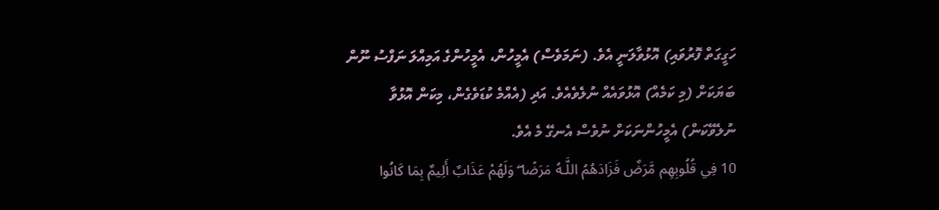ހަގީގަތް ފޮރުވައި) އޮޅުވާލަނީ އެވެ. (ނަމަވެސް) އެމީހުން، އެމީހުންގެ އަމިއްލަ ނަފްސު ނޫން ބަޔަކަށް (މި ކަމެއް) އޮޅުވައެއް ނުލެވެއެވެ. އަދި (އެއްމެ ކުޑަވެގެން، މިކަން އޮޅުވާ ނުލެވޭކަން) އެމީހުންނަކަށް ނުވެސް އެނގޭ މެ އެވެ.
10 فِي قُلُوبِهِم مَّرَضٌ فَزَادَهُمُ اللَّـهُ مَرَضًا ۖ وَلَهُمْ عَذَابٌ أَلِيمٌ بِمَا كَانُوا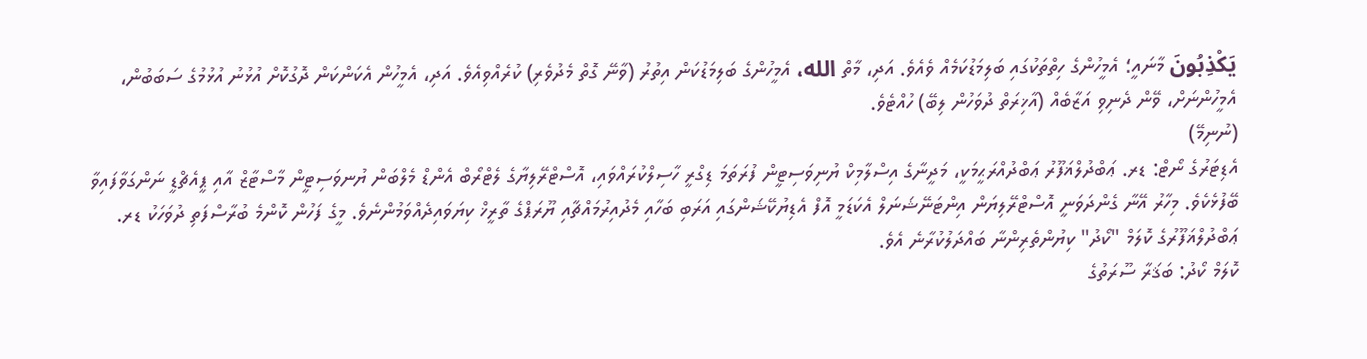يَكْذِبُونَ މާނައީ؛ އެމީހުންގެ ހިތްތަކުގައި ބަލިމަޑުކަމެއް ވެއެވެ. އަދި، މާތް الله، އެމީހުންގެ ބަލިމަޑުކަން އިތުރު (ވާނޭ ގޮތް މެދުވެރި) ކުރެއްވިއެވެ. އަދި، އެމީހުން އެކަންކަން ދޮގުކޮށް އުޅުނު އުޅުމުގެ ސަބަބުން، އެމީހުންނަށް، ވޭން ދެނިވި އަޒާބެއް (އާޚިރަތް ދުވަހުން ލިބޭ) ހުއްޓެވެ.
(ނުނިމޭ)
އެޑިޓަރުގެ ނޯޓް: ޑރ. ޢަބްދުލްޣަފޫރު ޢަބްދުއްރަޙީމަކީ، މަދީނާގެ އިސްލާމިކް ޔުނިވަސިޓީން ފުރަތަމަ ޑިގްރީ ހާސިލްކުރައްވައި، އޮސްޓްރޭލިޔާގެ ލެޓްރޯބް އެންޑް މެލްބަން ޔުނވަސިޓީން މާސްޓާޒް އާއި ޕީއެޗްޑީ ނަންގަވާފައިވާ ބޭފުޅެކެވެ. މިހާރު އޭނާ ގެންދަވަނީ އޮސްޓްރޭލިޔަން އިންޓަނޭޝަނަލް އެކަޑަމީ އޮފް އެޑިޔުކޭޝަންގައި އަރަބި ބަހާއި މެދުއިރުމައްޗާއި ޔޫރަޕްގެ ތާރީޚް ކިޔަވައިދެއްވަމުންނެވެ. މީގެ ފަހުން ކޮންމެ ބުރާސްފަތި ދުވަހަކު ޑރ. ޢަބްދުލްޣަފޫރުގެ ކޮލަމް "ކޯދު" ކިޔުންތެރިންނާ ބައްދަލުކުރާނެ އެވެ.
ކޮލަމް ކޯދު: ބަޤަރާ ސޫރަތުގެ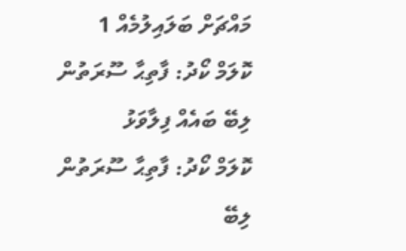މައްޗަށް ބަލައިލުމެއް 1
ކޮލަމް ކޯދު: ފާތިޙާ ސޫރަތުން ލިބޭ ބައެއް ފިލާވަޅު
ކޮލަމް ކޯދު: ފާތިޙާ ސޫރަތުން ލިބޭ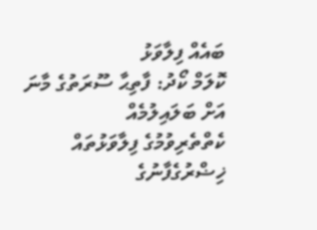ބައެއް ފިލާވަޅު
ކޮލަމް ކޯދު: ފާތިޙާ ސޫރަތުގެ މާނަ އަށް ބަލައިލުމެއް
ކެތްތެރިވުމުގެ ފިލާވަޅުތައް ޚިޟްރުގެފާނުގެ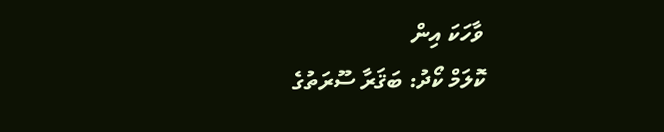ވާހަކަ އިން
ކޮލަމް ކޯދު: ބަޤަރާ ސޫރަތުގެ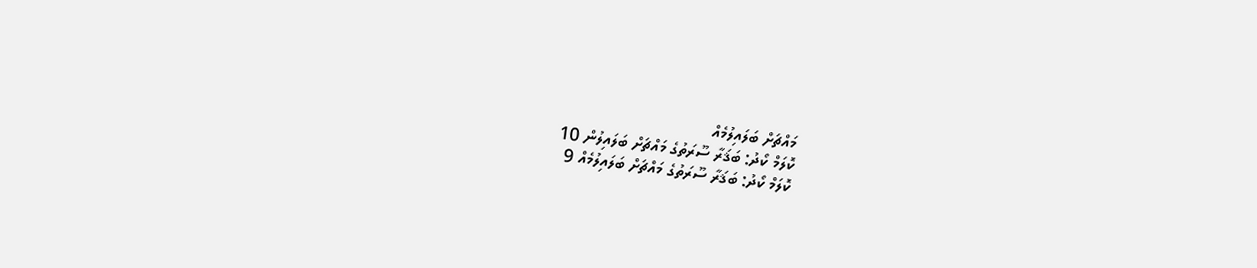މައްޗަށް ބަލައިލުމެއް
ކޮލަމް ކޯދު: ބަޤަރާ ސޫރަތުގެ މައްޗަށް ބަލައިލުން 10
ކޮލަމް ކޯދު: ބަޤަރާ ސޫރަތުގެ މައްޗަށް ބަލައިލުމެއް 9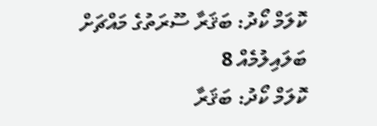ކޮލަމް ކޯދު: ބަޤަރާ ސޫރަތުގެ މައްޗަށް ބަލައިލުމެއް 8
ކޮލަމް ކޯދު: ބަޤަރާ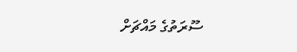ސޫރަތުގެ މައްޗަށް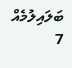ބަލައިލުމެއް 7